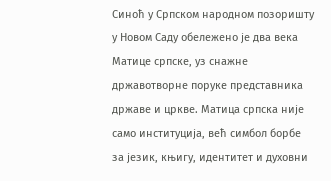Синоћ у Српском народном позоришту у Новом Саду обележено је два века Матице српске, уз снажне државотворне поруке представника државе и цркве. Матица српска није само институција, већ симбол борбе за језик, књигу, идентитет и духовни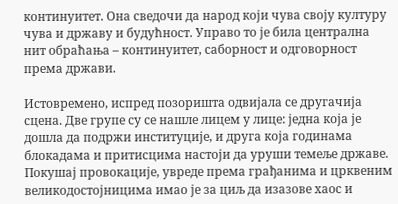континуитет. Она сведочи да народ који чува своју културу чува и државу и будућност. Управо то је била централна нит обраћања – континуитет, саборност и одговорност према држави.

Истовремено, испред позоришта одвијала се другачија сцена. Две групе су се нашле лицем у лице: једна која је дошла да подржи институције, и друга која годинама блокадама и притисцима настоји да уруши темеље државе. Покушај провокације, увреде према грађанима и црквеним великодостојницима имао је за циљ да изазове хаос и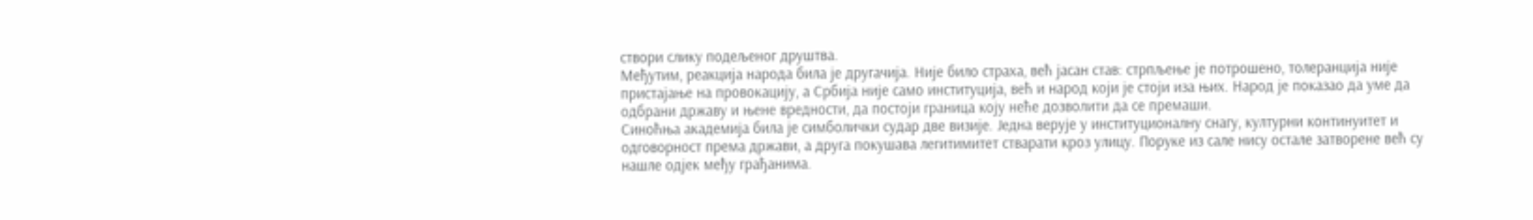створи слику подељеног друштва.
Међутим, реакција народа била је другачија. Није било страха, већ јасан став: стрпљење је потрошено, толеранција није пристајање на провокацију, а Србија није само институција, већ и народ који је стоји иза њих. Народ је показао да уме да одбрани државу и њене вредности, да постоји граница коју неће дозволити да се премаши.
Синоћња академија била је симболички судар две визије. Једна верује у институционалну снагу, културни континуитет и одговорност према држави, а друга покушава легитимитет стварати кроз улицу. Поруке из сале нису остале затворене већ су нашле одјек међу грађанима.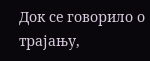Док се говорило о трајању,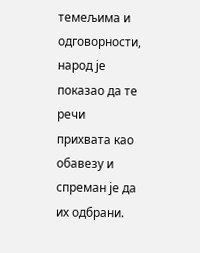темељима и одговорности, народ је показао да те речи прихвата као обавезу и спреман је да их одбрани.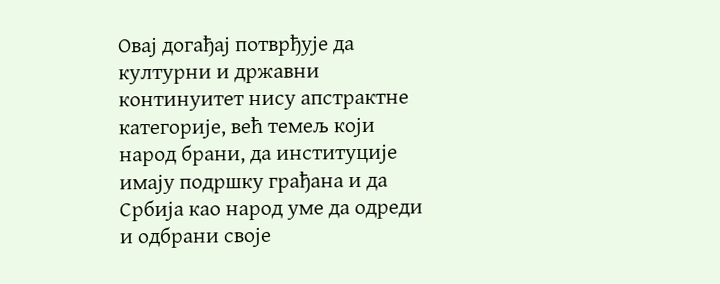Овај догађај потврђује да културни и државни континуитет нису апстрактне категорије, већ темељ који народ брани, да институције имају подршку грађана и да Србија као народ уме да одреди и одбрани своје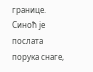границе. Синоћ је послата порука снаге,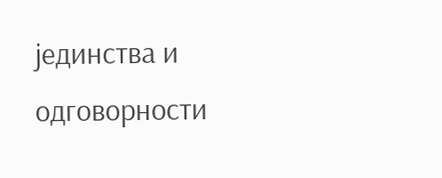јединства и одговорности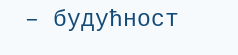– будућност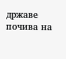државе почива на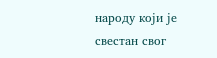народу који је свестан свог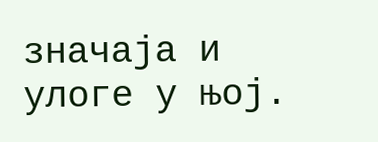значаја и улоге у њој.